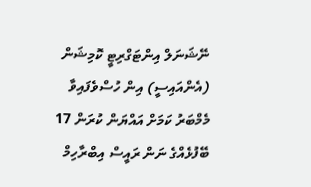ނޭޝަނަލް އިންޓަގްރިޓީ ކޮމިޝަން (އެންއައިސީ) އިން ހުސްވެފައިވާ މެމްބަރު ކަމަށް އައްޔަން ކުރަން 17 ބޭފުޅެއްގެ ނަން ރައީސް އިބްރާހިމް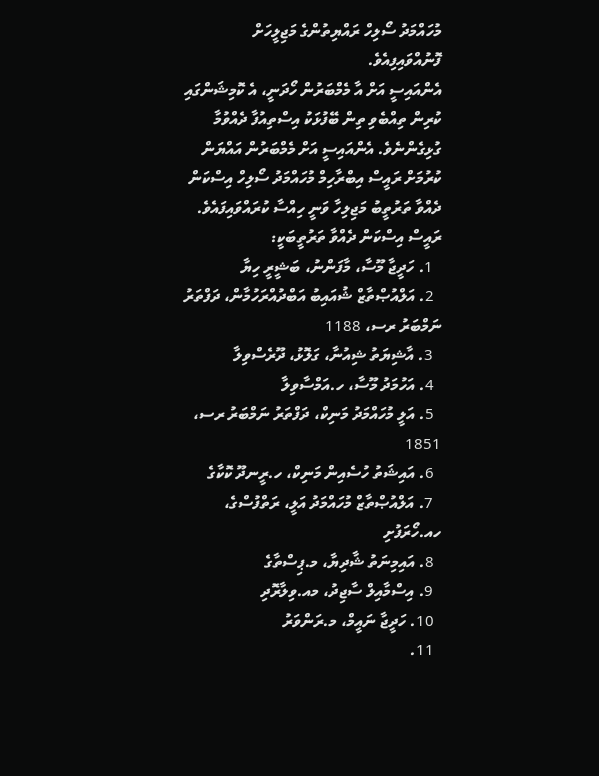މުހައްމަދު ސޯލިހް ރައްޔިތުންގެ މަޖިލީހަށް ފޮނުއްވައިފިއެވެ.
އެންއައިސީ އަށް އާ މެމްބަރުން ހޯދަނީ، އެ ކޮމިޝަންގައި ކުރިން ތިއްބެވި ތިން ބޭފުޅަކު އިސްތިއުފާ ދެއްވުމާ ގުޅިގެންނެވެ. އެންއައިސީ އަށް މެމްބަރުން އައްޔަން ކުރުމަށް ރައީސް އިބްރާހިމް މުހައްމަދު ސޯލިހް އިސްކަން ދެއްވާ ތަރުތީބު މަޖިލިހާ ވަނީ ހިއްސާ ކުރައްވައިފައެވެ.
ރައީސް އިސްކަން ދެއްވާ ތަރުތީބަކީ:
  1. ހަދީޖާ މޫސާ، މާފަންނު، ބަޝީރީ ހިޔާ
  2. އަލްއުޞްތާޒް ޝުއައިބު އަބްދުއްރަހުމާން، ދަފްތަރު ނަމްބަރު ރސ، 1188
  3. އާޝިޔަތު ޝިއުނާ، ގަލޮޅު، ދޫރެސްވިލާ
  4. އަހުމަދު މޫސާ، ހ.އަމްސާވިލާ
  5. އަލީ މުހައްމަދު މަނިކް، ދަފްތަރު ނަމްބަރު ރސ، 1851
  6. އައިޝަތު ހުސެއިން މަނިކް، ހ.ރީނދޫ ކޮކާގެ
  7. އަލްއުޞްތާޒް މުހައްމަދު އަލީ، ރަތްފުސްގެ، ހއ.ހޯރަފުށި
  8. އައިމިނަތު ޝާދިޔާ، މ.ޕިސްތާގެ
  9. އިސްމާއިލް ސާޖިދު، މއ.ވިލާރޮދި
  10. ހަދީޖާ ނައީމް، މ.ރަންވަރު
  11.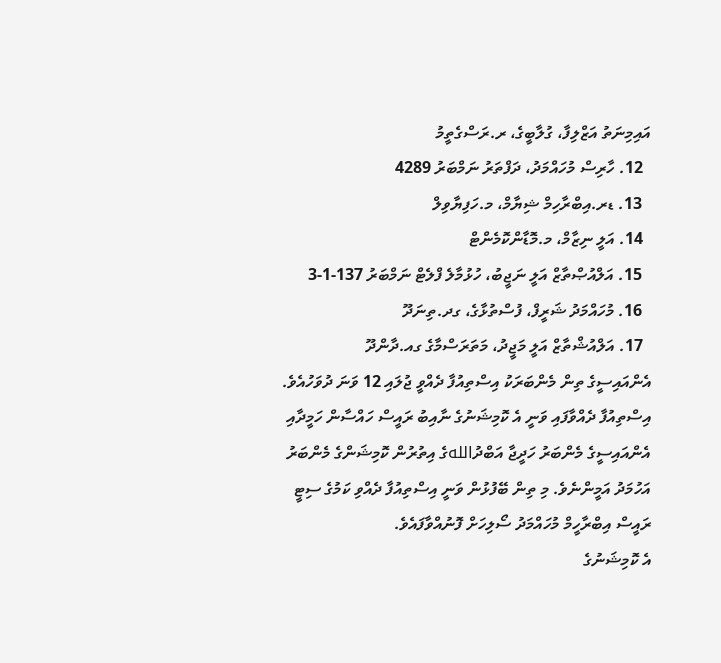އައިމިނަތު އަޒްލިފާ، ގުލާބީގެ، ރ.ރަސްގެތީމު
  12. ހާރިސް މުހައްމަދު، ދަފްތަރު ނަމްބަރު 4289
  13. ޑރ.އިބްރާހިމް ޝިޔާމް، މ.ހަފިޔާވިލް
  14. އަލީ ނިޒާމް، މ.މޮޑާންކޮމެންޓް
  15. އަލްއުޞްތާޒް އަލީ ނަޖީބު، ހުޅުމާލެ ފްލެޓް ނަމްބަރު 137-1-3
  16. މުހައްމަދު ޝަރީފް، ފުސްތުޅާގެ، ގދ.ތިނަދޫ
  17. އަލްއުޝްތާޒް އަލީ މަޖީދު، މަތަރަސްމާގެ ގއ.ދާންދޫ
އެންއައިސީގެ ތިން މެންބަރަކު އިސްތިއުފާ ދެއްވީ ޖުލައި 12 ވަނަ ދުވަހުއެވެ.
އިސްތިއުފާ ދެއްވާފައި ވަނީ އެ ކޮމިޝަނުގެ ނާއިބު ރައީސް ހައްސާން ހަމީދާއި އެންއައިސީގެ މެންބަރު ހަދީޖާ އަބްދުاللهގެ އިތުރުން ކޮމިޝަންގެ މެންބަރު އަހުމަދު އަމީންނެވެ. މި ތިން ބޭފުޅުން ވަނީ އިސްތިއުފާ ދެއްވި ކަމުގެ ސިޓީ ރައީސް އިބްރާހީމް މުހައްމަދު ސޯލިހަށް ފޮނުއްވާފައެވެ.
އެ ކޮމިޝަނުގެ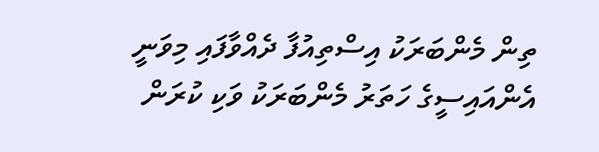ތިން މެންބަރަކު އިސްތިއުފާ ދެއްވާފައި މިވަނީ އެންއައިސީގެ ހަތަރު މެންބަރަކު ވަކި ކުރަން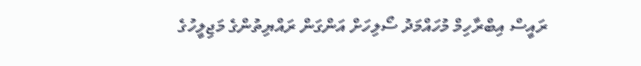ރައީސް އިބްރާހިމް މުހައްމަދު ސޯލިހަށް އަންގަން ރައްޔިތުންގެ މަޖިލީހުގެ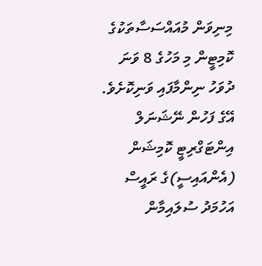މިނިވަން މުއައްސަސާތަކުގެ ކޮމިޓީން މި މަހުގެ 8 ވަނަ ދުވަހު ނިންމާފައި ވަނިކޮށެވެ. އޭގެ ފަހުން ނޭޝަނަލް އިންޓަގްރިޓީ ކޮމިޝަން (އެންއައިސީ)ގެ ރައީސް އަހުމަދު ސުލައިމާން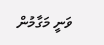ވަނީ މަގާމުން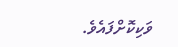ވަކިކޮށްފައެވެ.